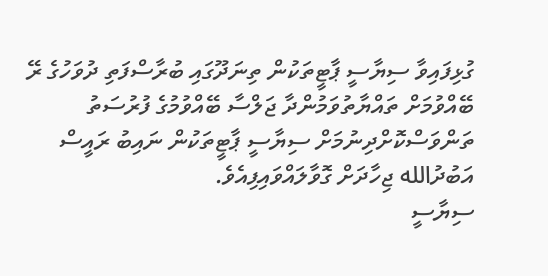ގުޅިފައިވާ ސިޔާސީ ޕާޓީތަކުން ތިނަދޫގައި ބުރާސްފަތި ދުވަހުގެ ރޭ ބޭއްވުމަށް ތައްޔާތުވަމުންދާ ޖަލްސާ ބޭއްވުމުގެ ފުރުސަތު ތަންވަސްކޮށްދިނުމަށް ސިޔާސީ ޕާޓީތަކުން ނައިބު ރައީސް އަބުދުالله ޖިހާދަށް ގޮވާލައްވައިފިއެވެ.
ސިޔާސީ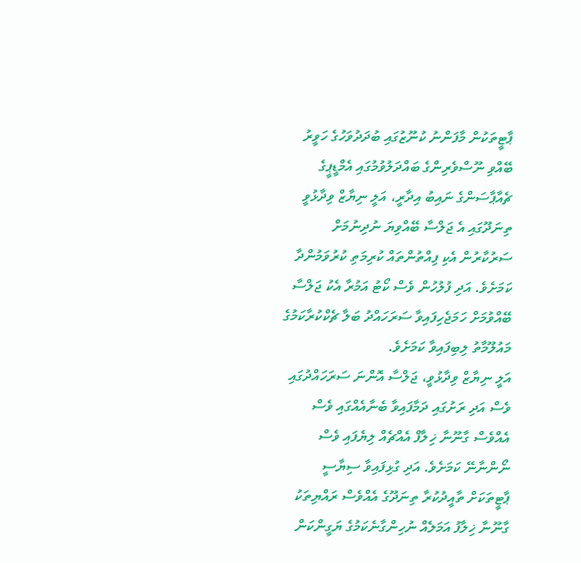ޕާޓީތަކުން މާފަންނު ކުނޫޒުގައި ބުދަދުވަހުގެ ހަވީރު ބޭއްވި ނޫސްވެރިންގެ ބައްދަލުވުމުގައި އެމްޑީޕީގެ ޗެއާޕާސަންގެ ނައިބު އިދާރީ، އަލީ ނިޔާޒް ވިދާޅުވީ ތިނަދޫގައި އެ ޖަލްސާ ބޭއްވިޔަ ނުދިނުމަށް ސަރުކާރުން އެކި ފިއްތުންތައް ކުރިމަތި ކުރުވަމުންދާ ކަމަށެވެ. އަދި ފުލުހުން ވެސް ކޯޓު އަމުރާ އެކު ޖަލްސާ ބޭއްވުމަށް ހަމަޖެހިފައިވާ ސަރަހައްދު ބަލާ ޗެކްކުރާކަމުގެ މައުލޫމާތު ލިބިފައިވާ ކަމަށެވެ.
އަލީ ނިޔާޒް ވިދާޅުވީ، ޖަލްސާ އޮންނަ ސަރަހައްދުގައި ވެސް އަދި ރަށުގައި ދަމާފައިވާ ބެނާއެއްގައި ވެސް އެއްވެސް ގާނޫނާ ޚިލާފް އެއްޗެއް ލިޔެފައި ވެސް ނޯންނާނޭ ކަމަށެވެ. އަދި ގުޅިފައިވާ ސިޔާސީ ޕާޓީތަކަށް ތާއީދުކުރާ ތިނަދޫގެ އެއްވެސް ރައްޔިތަކު ގާނޫނާ ޚިލާފު އަމަލެއް ނުހިންގާނެކަމުގެ ޔަގީންކަން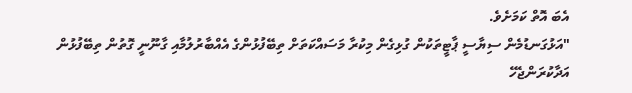އެބަ އޮތް ކަމަށެވެ.
"އަޅުގަނޑުމެން ސިޔާސީ ޕާޓީތަކުން ގުޅިގެން މިކުރާ މަސައްކަތަށް ތިބޭފުޅުންގެ އެއްބާރުލުމާއި ގާނޫނީ ގޮތުން ތިބޭފުޅުން އަދާކުރަންޖެހޭ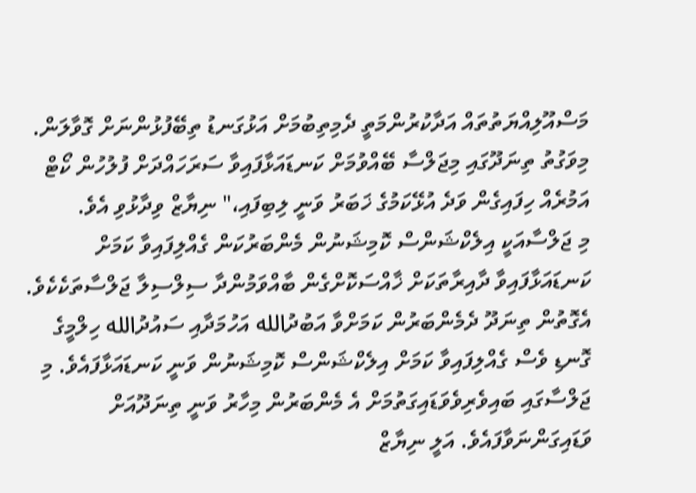މަސްއޫލިއްޔަތުތައް އަދާކުރުންމަތީ ދެމިތިބުމަށް އަޅުގަނޑު ތިބޭފުޅުންނަށް ގޮވާލަން. މިވަގުތު ތިނަދޫގައި މިޖަލްސާ ބޭއްވުމަށް ކަނޑައަޅާފައިވާ ސަރަހައްދަށް ފުލުހުން ކޯޓް އަމުރެއް ހިފައިގެން ވަދެ އުޅޭކަމުގެ ޚަބަރު ވަނީ ލިބިފައި،" ނިޔާޒް ވިދާޅުވި އެވެ.
މި ޖަލްސާއަކީ އިލެކްޝަންސް ކޮމިޝަނުން މެންބަރުކަން ގެއްލިފައިވާ ކަމަށް ކަނޑައަޅާފައިވާ ދާއިރާތަކަށް ޚާއްސަކޮށްގެން ބާއްވަމުންދާ ސިލްސިލާ ޖަލްސާތަކެކެވެ. އެގޮތުން ތިނަދޫ ދެމެންބަރުން ކަމަށްވާ އަބުދުالله އަހުމަދާއި ސައުދުالله ހިލްމީގެ ގޮނޑި ވެސް ގެއްލިފައިވާ ކަމަށް އިލެކްޝަންސް ކޮމިޝަނުން ވަނީ ކަނޑައަޅާފައެވެ. މި ޖަލްސާގައި ބައިވެރިވެވަޑައިގަތުމަށް އެ މެންބަރުން މިހާރު ވަނީ ތިނަދޫއަށް ވަޑައިގަންނަވާފައެވެ. އަލީ ނިޔާޒް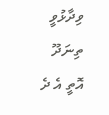ވިދާޅުވީ ތިނަދޫ އޮތީ އެ ދެ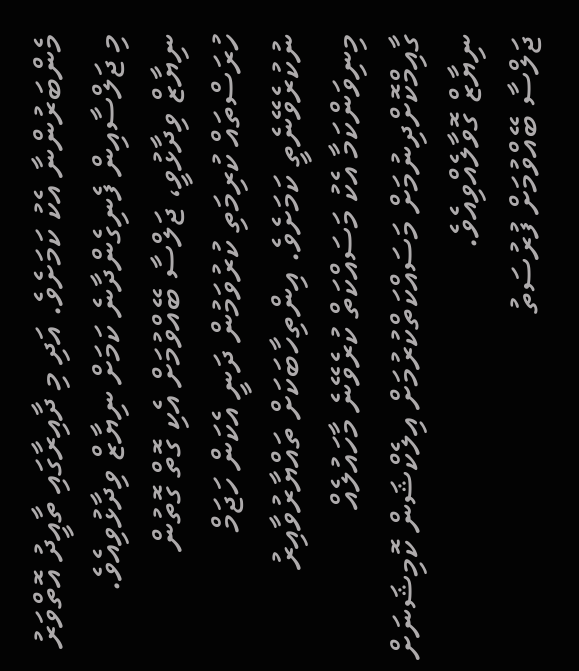މެންބަރުންނާ އެކު ކަމަށެވެ. އަދި މި ދާއިރާގައި ތާއީދު އޮތްވަރު މި ޖަލްސާއިން ފެނިގެންދާނެ ކަމަށް ނިޔާޒް ވިދާޅުވިއެވެ.
ނިޔާޒް ވިދާޅުވީ، ޖަލްސާ ބޭއްވުމަށް އެކި ގޮތް ގޮތުން ހުރަސްތައް ކުރިމަތި ކުރުވަމުން ދަނީ އެކަން ހަޖަމް ނުކުރެވޭނެތީ ކަމަށެވެ. އިންތިހާބަކަށް ތައްޔާރުވާއިރު މިނިވަންކަމާ އެކު މަސައްކަތް ކުރެވޭނެ މާހައުލެއް ގާއިމްކޮށްދިނުމަށް މަސައްކަތްކުރުމަށް އިލެކްޝަން ކޮމިޝަނަށް ނިޔާޒް ގޮވާލެއްވިއެވެ.
ޖަލްސާ ބޭއްވުމަށް ފުރުސަތު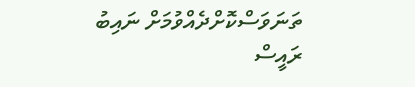ތަނަވަސްކޮށްދެއްވުމަށް ނައިބު ރައީސް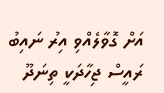އަށް ގޮވާލެއްވި އިރު ނައިބު ރައީސް ޖިހާދަކީ ތިނަދޫ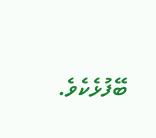ބޭފުޅެކެވެ.